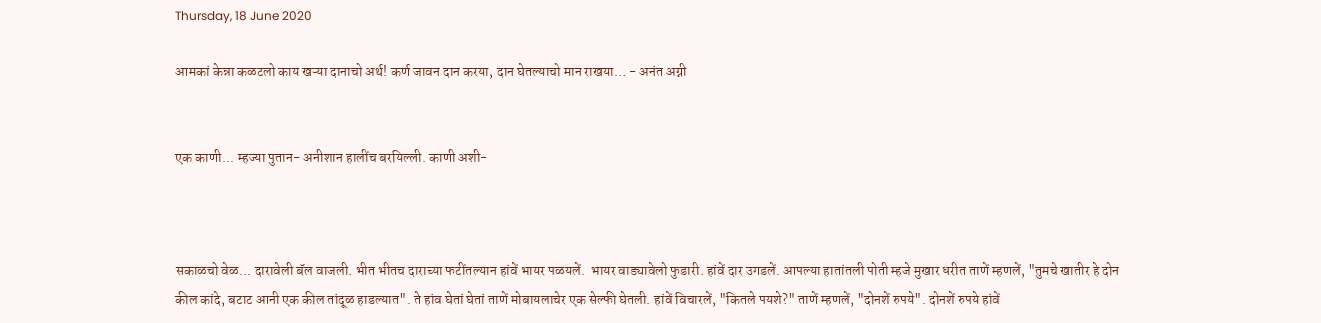Thursday, 18 June 2020

आमकां केन्ना कळटलो काय खऱ्या दानाचो अर्थ! कर्ण जावन दान करया, दान घेतल्याचो मान राखया… - अनंत अग्नी


एक काणी... म्हज्या पुतान- अनीशान हालींच बरयिल्ली. काणी अशी-



सकाळचो वेळ... दारावेली बॅल वाजली. भीत भीतच दाराच्या फटींतल्यान हांवें भायर पळयलें.  भायर वाड्यावेलो फुडारी. हांवें दार उगडलें. आपल्या हातांतली पोती म्हजे मुखार धरीत ताणें म्हणलें, "तुमचे खातीर हे दोन कील कांदे, बटाट आनी एक कील तांदूळ हाडल्यात". ते हांव घेतां घेतां ताणें मोबायलाचेर एक सेल्फी घेतली. हांवें विचारलें, "कितले पयशे?" ताणें म्हणलें, "दोनशें रुपये". दोनशें रुपये हांवें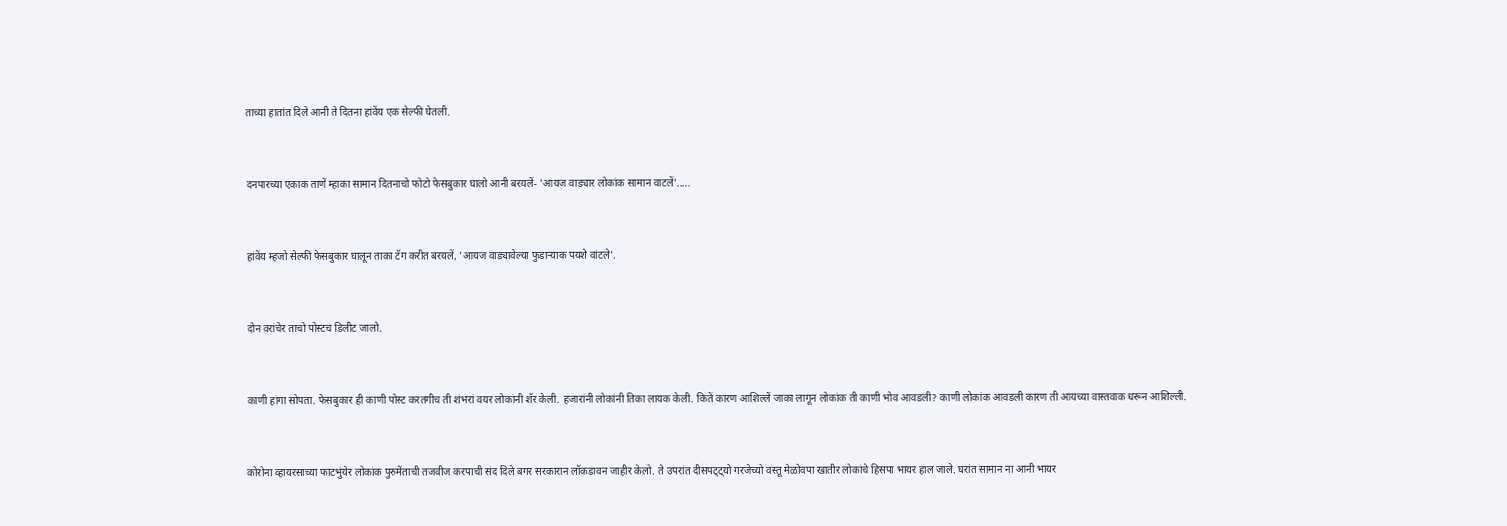ताच्या हातांत दिले आनी ते दितना हांवेंय एक सेल्फी घेतली.



दनपारच्या एकाक ताणें म्हाका सामान दितनाचो फोटो फेसबुकार घालो आनी बरयलें- 'आयज वाड्यार लोकांक सामान वाटलें'.....



हांवेंय म्हजो सेल्फी फेसबुकार घालून ताका टॅग करीत बरयलें, 'आयज वाड्यावेल्या फुडार्‍याक पयशे वांटले'.



दोन वरांचेर ताचो पोस्टच डिलीट जालो.



काणी हांगा सोपता. फेसबुकार ही काणी पोस्ट करतगीच ती शंभरां वयर लोकांनी शॅर केली. हजारांनी लोकांनी तिका लायक केली. कितें कारण आशिल्लें जाका लागून लोकांक ती काणी भोव आवडली? काणी लोकांक आवडली कारण ती आयच्या वास्तवाक धरून आशिल्ली.



कोरोना व्हायरसाच्या फाटभुंयेर लोकांक पुरुमेंताची तजवीज करपाची संद दिले बगर सरकारान लॉकडावन जाहीर केलो. ते उपरांत दीसपट्ट्यो गरजेच्यो वस्तू मेळोवपा खातीर लोकांचे हिसपा भायर हाल जाले. घरांत सामान ना आनी भायर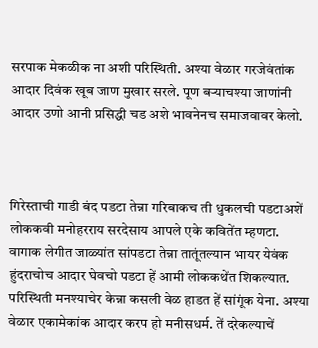सरपाक मेकळीक ना अशी परिस्थिती. अश्या वेळार गरजेवंतांक आदार दिवंक खूब जाण मुखार सरले. पूण बऱ्याचश्या जाणांनी आदार उणो आनी प्रसिद्धी चड अशे भावनेनच समाजवावर केलो.



गिरेस्ताची गाडी बंद पडटा तेन्ना गरिबाकच ती धुकलची पडटाअशें लोककवी मनोहरराय सरदेसाय आपले एके कवितेंत म्हणटा. वागाक लेगीत जाळ्यांत सांपडटा तेन्ना तातूंतल्यान भायर येवंक हुंदराचोच आदार घेवचो पडटा हें आमी लोककथेंत शिकल्यात. परिस्थिती मनश्याचेर केन्ना कसली वेळ हाडत हें सांगूंक येना. अश्या वेळार एकामेकांक आदार करप हो मनीसधर्म. तें दरेकल्याचें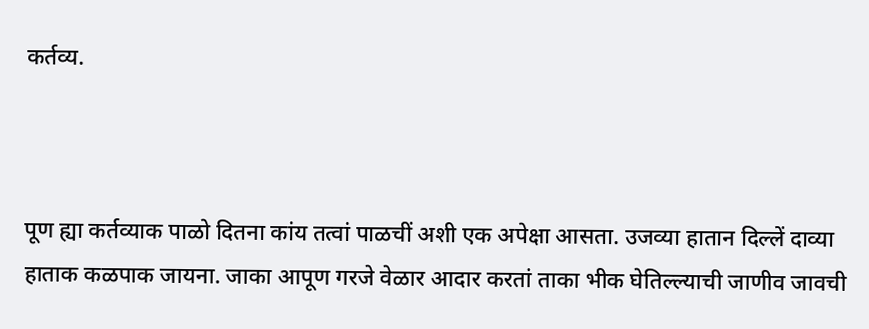कर्तव्य.



पूण ह्या कर्तव्याक पाळो दितना कांय तत्वां पाळचीं अशी एक अपेक्षा आसता. उजव्या हातान दिल्लें दाव्या हाताक कळपाक जायना. जाका आपूण गरजे वेळार आदार करतां ताका भीक घेतिल्ल्याची जाणीव जावची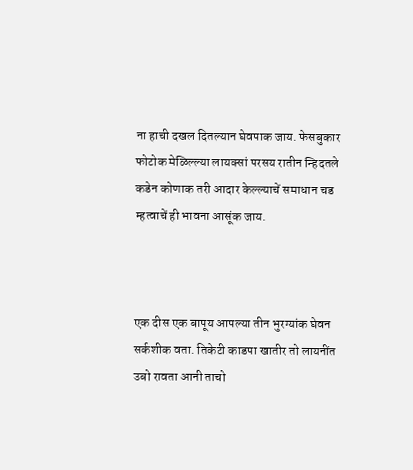ना हाची दखल दितल्यान घेवपाक जाय. फेसबुकार फोटोक मेळिल्ल्या लायक्सां परसय रातीन न्हिदतले कडेन कोणाक तरी आदार केल्ल्याचें समाधान चड म्हत्वाचें ही भावना आसूंक जाय.



एक दीस एक बापूय आपल्या तीन भुरग्यांक घेवन सर्कशीक वता. तिकेटी काडपा खातीर तो लायनींत उबो रावता आनी ताचो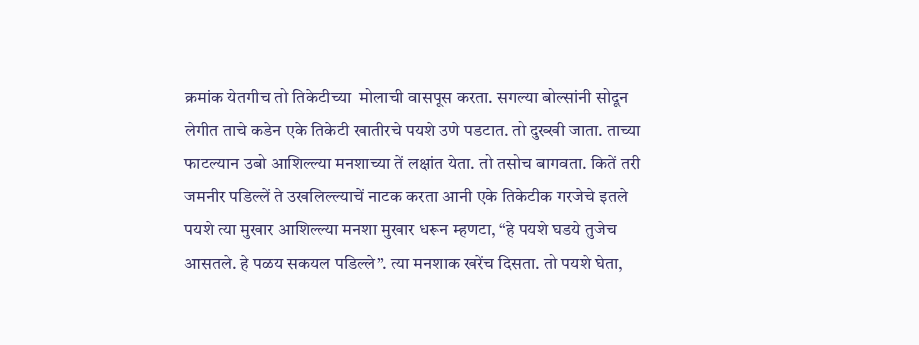क्रमांक येतगीच तो तिकेटीच्या  मोलाची वासपूस करता. सगल्या बोल्सांनी सोदून लेगीत ताचे कडेन एके तिकेटी खातीरचे पयशे उणे पडटात. तो दुख्खी जाता. ताच्या फाटल्यान उबो आशिल्ल्या मनशाच्या तें लक्षांत येता. तो तसोच बागवता. कितें तरी जमनीर पडिल्लें ते उखलिल्ल्याचें नाटक करता आनी एके तिकेटीक गरजेचे इतले पयशे त्या मुखार आशिल्ल्या मनशा मुखार धरून म्हणटा, “हे पयशे घडये तुजेच आसतले. हे पळय सकयल पडिल्ले”. त्या मनशाक खरेंच दिसता. तो पयशे घेता,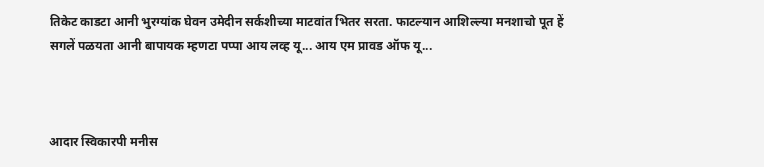तिकेट काडटा आनी भुरग्यांक घेवन उमेदीन सर्कशीच्या माटवांत भितर सरता. फाटल्यान आशिल्ल्या मनशाचो पूत हें सगलें पळयता आनी बापायक म्हणटा पप्पा आय लव्ह यू... आय एम प्रावड ऑफ यू...



आदार स्विकारपी मनीस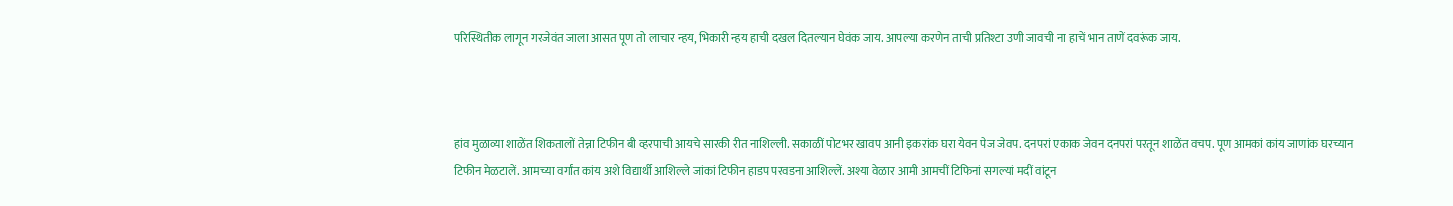परिस्थितीक लागून गरजेवंत जाला आसत पूण तो लाचार न्हय, भिकारी न्हय हाची दखल दितल्यान घेवंक जाय. आपल्या करणेन ताची प्रतिश्टा उणी जावची ना हाचें भान ताणें दवरूंक जाय.



हांव मुळाव्या शाळेंत शिकतालों तेन्ना टिफीन बी व्हरपाची आयचे सारकी रीत नाशिल्ली. सकाळीं पोटभर खावप आनी इकरांक घरा येवन पेज जेवप. दनपरां एकाक जेवन दनपरां परतून शाळेंत वचप. पूण आमकां कांय जाणांक घरच्यान टिफीन मेळटालें. आमच्या वर्गांत कांय अशे विद्यार्थी आशिल्ले जांकां टिफीन हाडप परवडना आशिल्लें. अश्या वेळार आमी आमचीं टिफिनां सगल्यां मदीं वांटून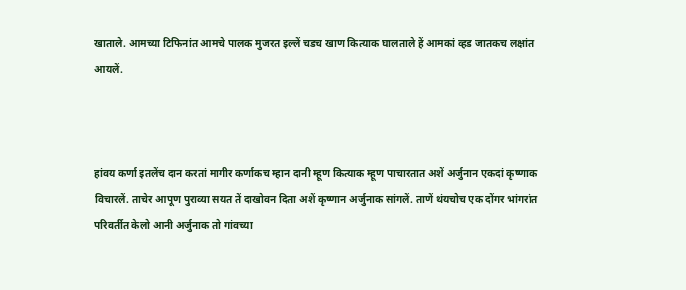खाताले. आमच्या टिफिनांत आमचे पालक मुजरत इल्लें चडच खाण कित्याक घालताले हें आमकां व्हड जातकच लक्षांत आयलें.



हांवय कर्णा इतलेंच दान करतां मागीर कर्णाकच म्हान दानी म्हूण कित्याक म्हूण पाचारतात अशें अर्जुनान एकदां कृष्णाक विचारलें. ताचेर आपूण पुराव्या सयत तें दाखोवन दिता अशें कृष्णान अर्जुनाक सांगलें. ताणें थंयचोच एक दोंगर भांगरांत परिवर्तीत केलो आनी अर्जुनाक तो गांवच्या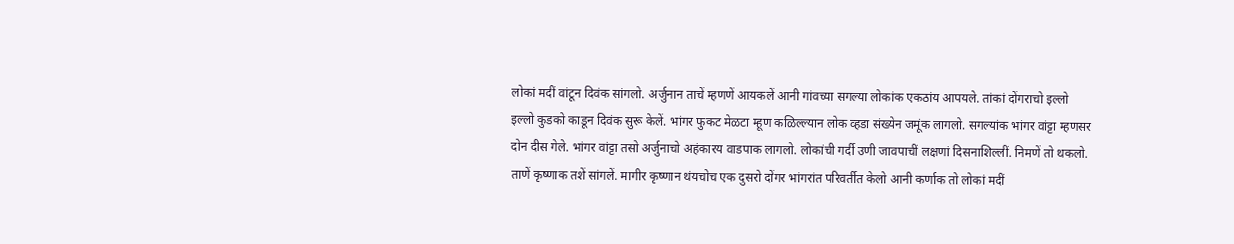लोकां मदीं वांटून दिवंक सांगलो. अर्जुनान ताचें म्हणणें आयकलें आनी गांवच्या सगल्या लोकांक एकठांय आपयले. तांकां दोंगराचो इल्लो इल्लो कुडको काडून दिवंक सुरू केलें. भांगर फुकट मेळटा म्हूण कळिल्ल्यान लोक व्हडा संख्येन जमूंक लागलो. सगल्यांक भांगर वांट्टा म्हणसर दोन दीस गेले. भांगर वांट्टा तसो अर्जुनाचो अहंकारय वाडपाक लागलो. लोकांची गर्दी उणी जावपाचीं लक्षणां दिसनाशिल्लीं. निमणें तो थकलो. ताणें कृष्णाक तशें सांगलें. मागीर कृष्णान थंयचोच एक दुसरो दोंगर भांगरांत परिवर्तीत केलो आनी कर्णाक तो लोकां मदीं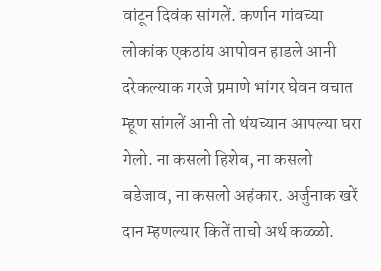वांटून दिवंक सांगलें. कर्णान गांवच्या लोकांक एकठांय आपोवन हाडले आनी दरेकल्याक गरजे प्रमाणे भांगर घेवन वचात म्हूण सांगलें आनी तो थंयच्यान आपल्या घरा गेलो. ना कसलो हिशेब, ना कसलो बडेजाव, ना कसलो अहंकार. अर्जुनाक खरें दान म्हणल्यार कितें ताचो अर्थ कळ्ळो.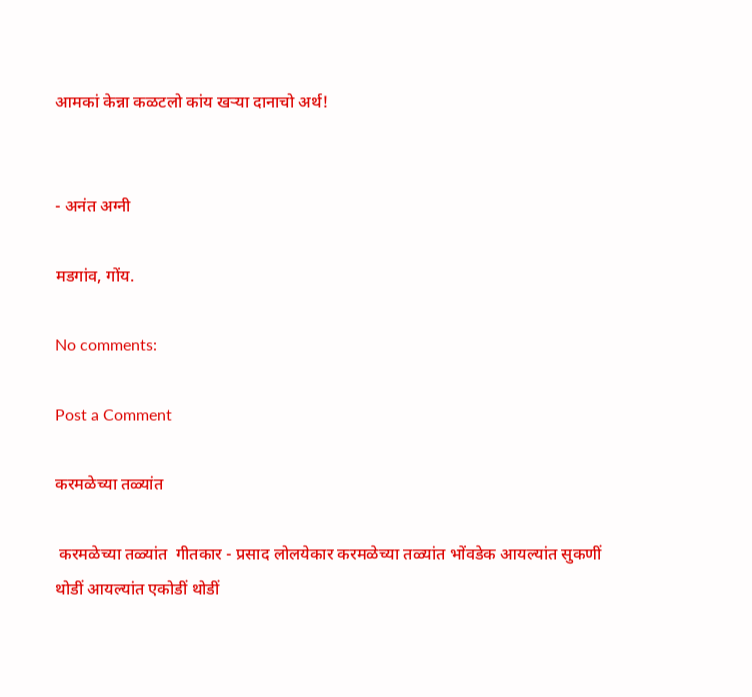आमकां केन्ना कळटलो कांय खऱ्या दानाचो अर्थ!


- अनंत अग्नी

मडगांव, गोंय.

No comments:

Post a Comment

करमळेच्या तळ्यांत

 करमळेच्या तळ्यांत  गीतकार - प्रसाद लोलयेकार करमळेच्या तळ्यांत भोंवडेक आयल्यांत सुकणीं थोडीं आयल्यांत एकोडीं थोडीं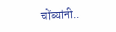चोंब्यांनी..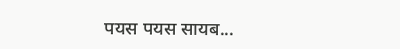पयस पयस सायब...